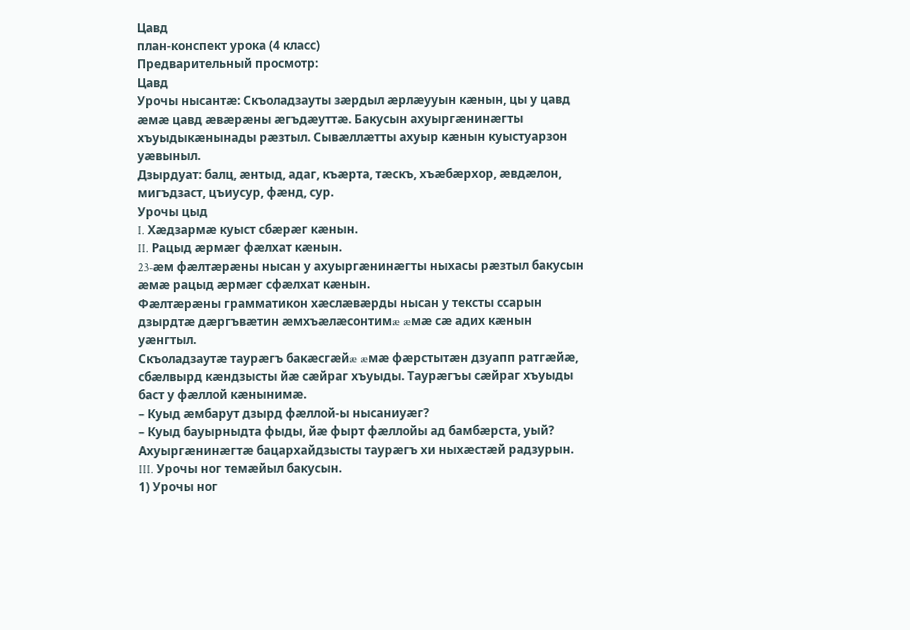Цавд
план-конспект урока (4 класс)
Предварительный просмотр:
Цавд
Урочы нысантæ: Скъоладзауты зæрдыл æрлæууын кæнын, цы у цавд æмæ цавд æвæрæны æгъдæуттæ. Бакусын ахуыргæнинæгты хъуыдыкæнынады рæзтыл. Сывæллæтты ахуыр кæнын куыстуарзон уæвыныл.
Дзырдуат: балц, æнтыд, адаг, къæрта, тæскъ, хъæбæрхор, æвдæлон, мигъдзаст, цъиусур, фæнд, сур.
Урочы цыд
I. Хæдзармæ куыст сбæрæг кæнын.
II. Рацыд æрмæг фæлхат кæнын.
23-æм фæлтæрæны нысан у ахуыргæнинæгты ныхасы рæзтыл бакусын æмæ рацыд æрмæг сфæлхат кæнын.
Фæлтæрæны грамматикон хæслæвæрды нысан у тексты ссарын дзырдтæ дæргъвæтин æмхъæлæсонтимæ æмæ сæ адих кæнын уæнгтыл.
Скъоладзаутæ таурæгъ бакæсгæйæ æмæ фæрстытæн дзуапп ратгæйæ, сбæлвырд кæндзысты йæ сæйраг хъуыды. Таурæгъы сæйраг хъуыды баст у фæллой кæнынимæ.
– Куыд æмбарут дзырд фæллой-ы нысаниуæг?
– Куыд бауырныдта фыды, йæ фырт фæллойы ад бамбæрста, уый?
Ахуыргæнинæгтæ бацархайдзысты таурæгъ хи ныхæстæй радзурын.
III. Урочы ног темæйыл бакусын.
1) Урочы ног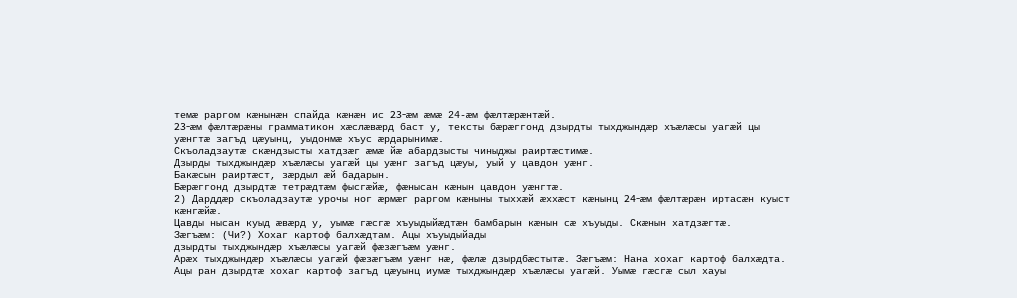темæ раргом кæнынæн спайда кæнæн ис 23-æм æмæ 24-æм фæлтæрæнтæй.
23-æм фæлтæрæны грамматикон хæслæвæрд баст у, тексты бæрæггонд дзырдты тыхджындæр хъæлæсы уагæй цы уæнгтæ загъд цæуынц, уыдонмæ хъус æрдарынимæ.
Скъоладзаутæ скæндзысты хатдзæг æмæ йæ абардзысты чиныджы раиртæстимæ.
Дзырды тыхджындæр хъæлæсы уагæй цы уæнг загъд цæуы, уый у цавдон уæнг.
Бакæсын раиртæст, зæрдыл æй бадарын.
Бæрæггонд дзырдтæ тетрæдтæм фысгæйæ, фæнысан кæнын цавдон уæнгтæ.
2) Дарддæр скъоладзаутæ урочы ног æрмæг раргом кæныны тыххæй æххæст кæнынц 24-æм фæлтæрæн иртасæн куыст кæнгæйæ.
Цавды нысан куыд æвæрд у, уымæ гæсгæ хъуыдыйæдтæн бамбарын кæнын сæ хъуыды. Скæнын хатдзæгтæ.
Зæгъæм: (Чи?) Хохаг картоф балхæдтам. Ацы хъуыдыйады
дзырдты тыхджындæр хъæлæсы уагæй фæзæгъæм уæнг.
Арæх тыхджындæр хъæлæсы уагæй фæзæгъæм уæнг нæ, фæлæ дзырдбæстытæ. Зæгъæм: Нана хохаг картоф балхæдта.
Ацы ран дзырдтæ хохаг картоф загъд цæуынц иумæ тыхджындæр хъæлæсы уагæй. Уымæ гæсгæ сыл хауы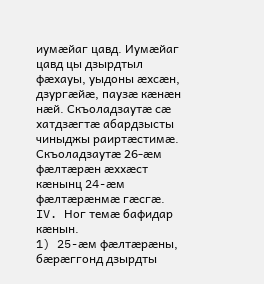иумæйаг цавд. Иумæйаг цавд цы дзырдтыл фæхауы, уыдоны æхсæн, дзургæйæ, паузæ кæнæн нæй. Скъоладзаутæ сæ хатдзæгтæ абардзысты чиныджы раиртæстимæ.
Скъоладзаутæ 26-æм фæлтæрæн æххæст кæнынц 24-æм фæлтæрæнмæ гæсгæ.
IV. Ног темæ бафидар кæнын.
1) 25-æм фæлтæрæны, бæрæггонд дзырдты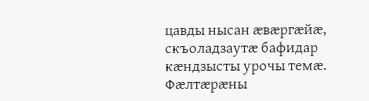цавды нысан æвæргæйæ, скъоладзаутæ бафидар кæндзысты урочы темæ.
Фæлтæрæны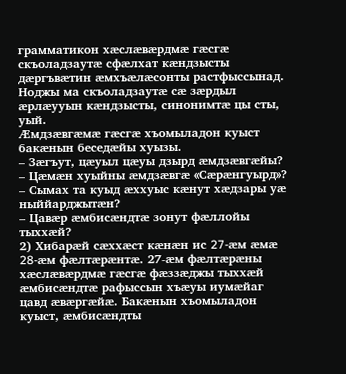грамматикон хæслæвæрдмæ гæсгæ скъоладзаутæ сфæлхат кæндзысты дæргъвæтин æмхъæлæсонты растфыссынад. Ноджы ма скъоладзаутæ сæ зæрдыл æрлæууын кæндзысты, синонимтæ цы сты, уый.
Æмдзæвгæмæ гæсгæ хъомыладон куыст бакæнын беседæйы хуызы.
– Зæгъут, цæуыл цæуы дзырд æмдзæвгæйы?
– Цæмæн хуыйны æмдзæвгæ «Сæрæнгуырд»?
– Сымах та куыд æххуыс кæнут хæдзары уæ ныййарджытæн?
– Цавæр æмбисæндтæ зонут фæллойы тыххæй?
2) Хибарæй сæххæст кæнæн ис 27-æм æмæ 28-æм фæлтæрæнтæ. 27-æм фæлтæрæны хæслæвæрдмæ гæсгæ фæззæджы тыххæй æмбисæндтæ рафыссын хъæуы иумæйаг цавд æвæргæйæ. Бакæнын хъомыладон куыст, æмбисæндты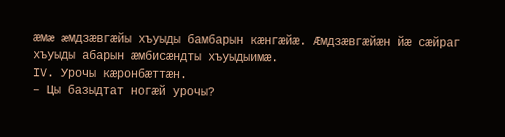æмæ æмдзæвгæйы хъуыды бамбарын кæнгæйæ. Æмдзæвгæйæн йæ сæйраг хъуыды абарын æмбисæндты хъуыдыимæ.
IV. Урочы кæронбæттæн.
– Цы базыдтат ногæй урочы?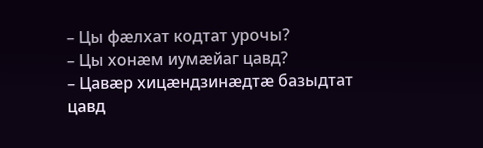– Цы фæлхат кодтат урочы?
– Цы хонæм иумæйаг цавд?
– Цавæр хицæндзинæдтæ базыдтат цавд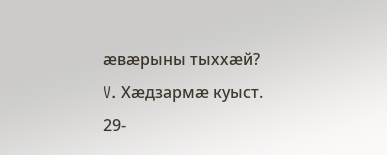æвæрыны тыххæй?
V. Хæдзармæ куыст.
29-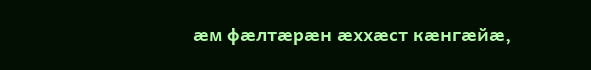æм фæлтæрæн æххæст кæнгæйæ,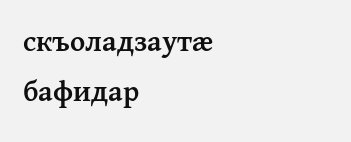скъоладзаутæ бафидар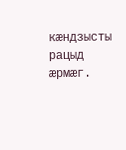кæндзысты рацыд æрмæг.